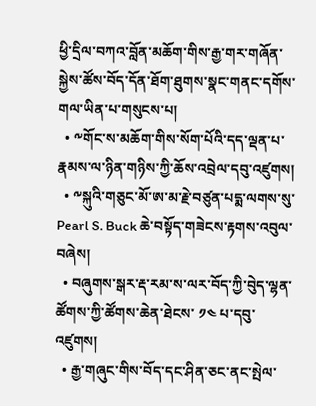ཕྱི་དྲིལ་བཀའ་བློན་མཆོག་གིས་རྒྱ་གར་གཞོན་སྐྱེས་ཚོས་བོད་དོན་ཐོག་ཐུགས་སྣང་གནང་དགོས་གལ་ཡིན་པ་གསུངས་པ།
  • ༸གོང་ས་མཆོག་གིས་སོག་པོའི་དད་ལྡན་པ་རྣམས་ལ་ཉིན་གཉིས་ཀྱི་ཆོས་འབྲེལ་དབུ་འཛུགས།
  • ༸སྐུའི་གཅུང་མོ་ཨ་མ་རྗེ་བཙུན་པདྨ་ལགས་སུ་ Pearl S. Buck ཆེ་བསྟོད་གཟེངས་རྟགས་འབུལ་བཞེས།
  • བཞུགས་སྒར་རྡ་རམ་ས་ལར་བོད་ཀྱི་བེུད་ལྷན་ཚོགས་ཀྱི་ཚོགས་ཆེན་ཐེངས་ ༡༤ པ་དབུ་འཛུགས།
  • རྒྱ་གཞུང་གིས་བོད་དང་ཤིན་ཅང་ནང་སྤེལ་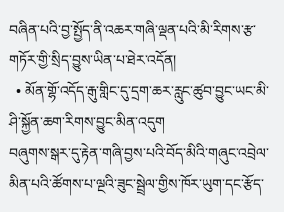བཞིན་པའི་བྱ་སྤྱོད་ནི་འཆར་གཞི་ལྡན་པའི་མི་རིགས་རྩ་གཏོར་གྱི་སྲིད་བྱུས་ཡིན་པ་ཐེར་འདོན།
  • མོན་གྷོ་འདོད་རྒུ་གླིང་དུ་དྲག་ཆར་རླུང་ཚུབ་བྱུང་ཡང་མི་ཤི་སྐྱོན་ཆག་རིགས་བྱུང་མིན་འདུག
བཞུགས་སྒར་དུ་རྟེན་གཞི་བྱས་པའི་བོད་མིའི་གཞུང་འབྲེལ་མིན་པའི་ཚོགས་པ་ལྔའི་ཟུང་སྦྲེལ་གྱིས་ཁོར་ཡུག་དང་རྩོད་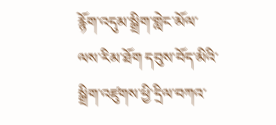རྙོག་འདུམ་སྒྲིག་གླེང་མོལ་ལས་རིམ་ཐོག དབུས་བོད་མིའི་སྒྲིག་འཛུགས་ཕྱི་དྲིལ་བཀའ་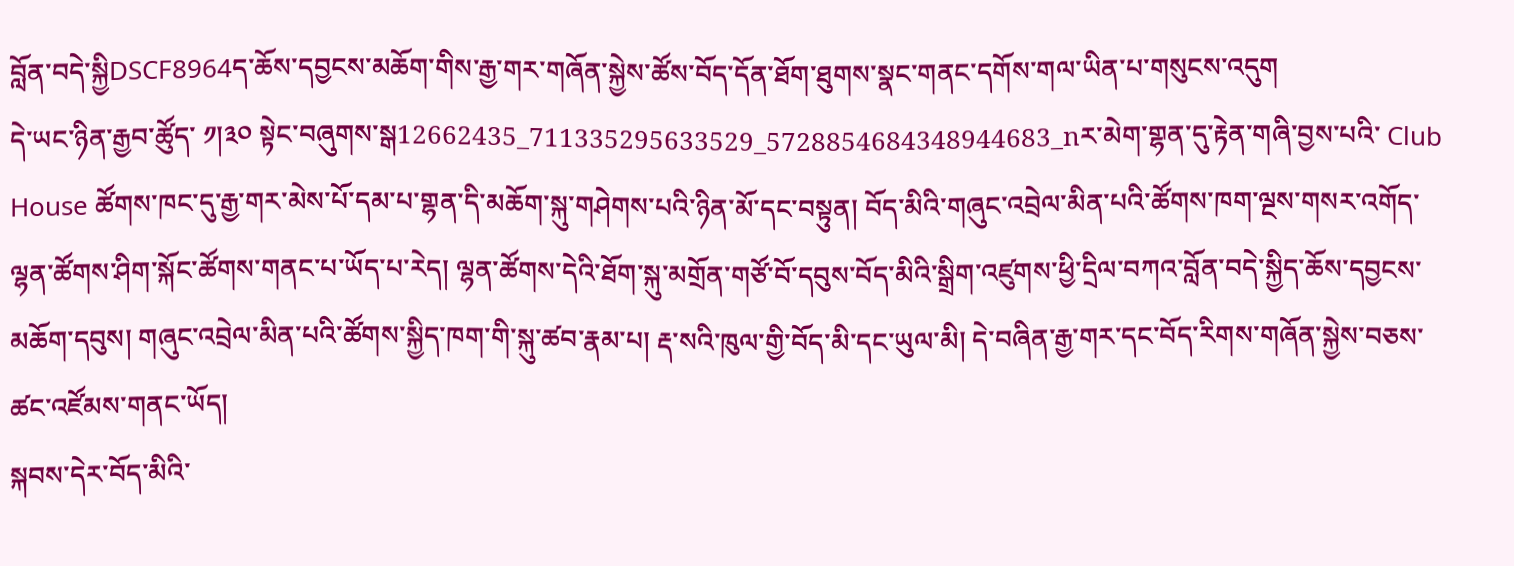བློན་བདེ་སྐྱིDSCF8964ད་ཆོས་དབྱངས་མཆོག་གིས་རྒྱ་གར་གཞོན་སྐྱེས་ཚོས་བོད་དོན་ཐོག་ཐུགས་སྣང་གནང་དགོས་གལ་ཡིན་པ་གསུངས་འདུག
དེ་ཡང་ཉིན་རྒྱབ་ཚོུད་ ༡།༣༠ སྟེང་བཞུགས་སྒ12662435_711335295633529_5728854684348944683_nར་མེག་གྷན་དུ་རྟེན་གཞི་བྱས་པའི་ Club House ཚོགས་ཁང་དུ་རྒྱ་གར་མེས་པོ་དམ་པ་གྷན་དི་མཆོག་སྐུ་གཤེགས་པའི་ཉིན་མོ་དང་བསྟུན། བོད་མིའི་གཞུང་འབྲེལ་མིན་པའི་ཚོགས་ཁག་ལྔས་གསར་འགོད་ལྷན་ཚོགས་ཤིག་སྐོང་ཚོགས་གནང་པ་ཡོད་པ་རེད། ལྷན་ཚོགས་དེའི་ཐོག་སྐུ་མགྲོན་གཙོ་བོ་དབུས་བོད་མིའི་སྒྲིག་འཛུགས་ཕྱི་དྲིལ་བཀའ་བློན་བདེ་སྐྱིད་ཆོས་དབྱངས་མཆོག་དབུས། གཞུང་འབྲེལ་མིན་པའི་ཚོགས་སྐྱིད་ཁག་གི་སྐུ་ཚབ་རྣམ་པ། རྡ་སའི་ཁུལ་གྱི་བོད་མི་དང་ཡུལ་མི། དེ་བཞིན་རྒྱ་གར་དང་བོད་རིགས་གཞོན་སྐྱེས་བཅས་ཚང་འཛོམས་གནང་ཡོད།
སྐབས་དེར་བོད་མིའི་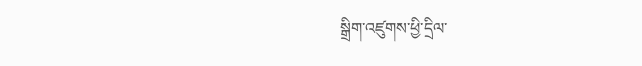སྒྲིག་འཛུགས་ཕྱི་དྲིལ་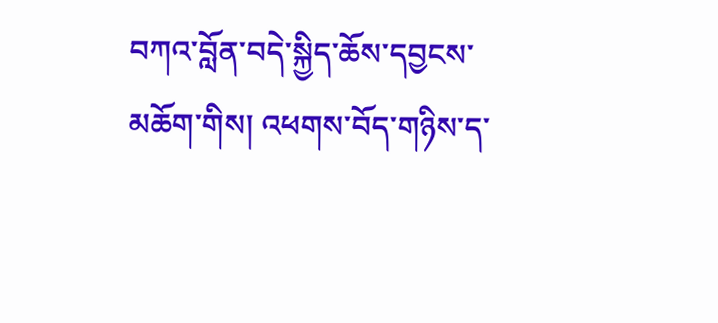བཀའ་བློན་བདེ་སྐྱིད་ཆོས་དབྱངས་མཆོག་གིས། འཕགས་བོད་གཉིས་ད་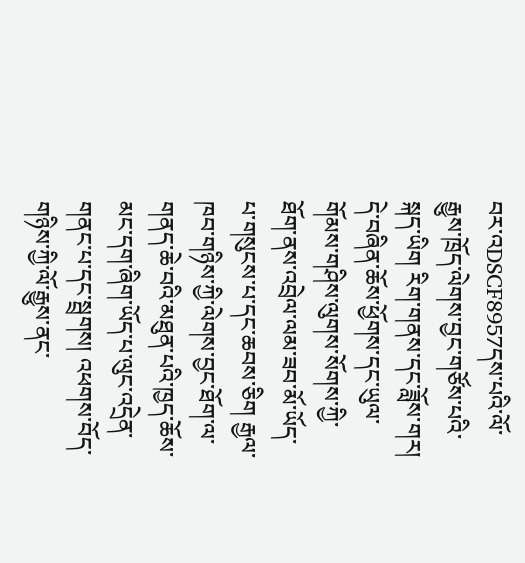བར་འDSCF8957དས་པའི་ལོ་རྒྱུས་ཁྲོད་ལེགས་བྱང་གཙོས་པའི་སྐད་ཡིག རིག་གནས་དང་ཟློས་གར། དེ་བཞིན་ཆོས་ཕྱོགས་དང་ཡུལ་གོམས་གཤིས་ལུགས་སོགས་ཀྱི་ཐོག་ནས་འབྲེལ་ལམ་ཟབ་མོ་ཡོད་པ་གསུངས་པ་དང་ཆབས་ཅིག རྒྱལ་ཁབ་གཉིས་ཀྱི་ལེགས་བྱང་ཐོག་ལ་གནད་ཆེ་བའི་མཐུན་པའི་ཁྱད་ཆོས་མང་དག་ཞིག་ཡོད་པ་ལུང་འདྲེན་གནང་པ་དང་སྦྲགས། འཕགས་བོད་གཉིས་ཀྱི་ལོ་རྒྱུས་ནང་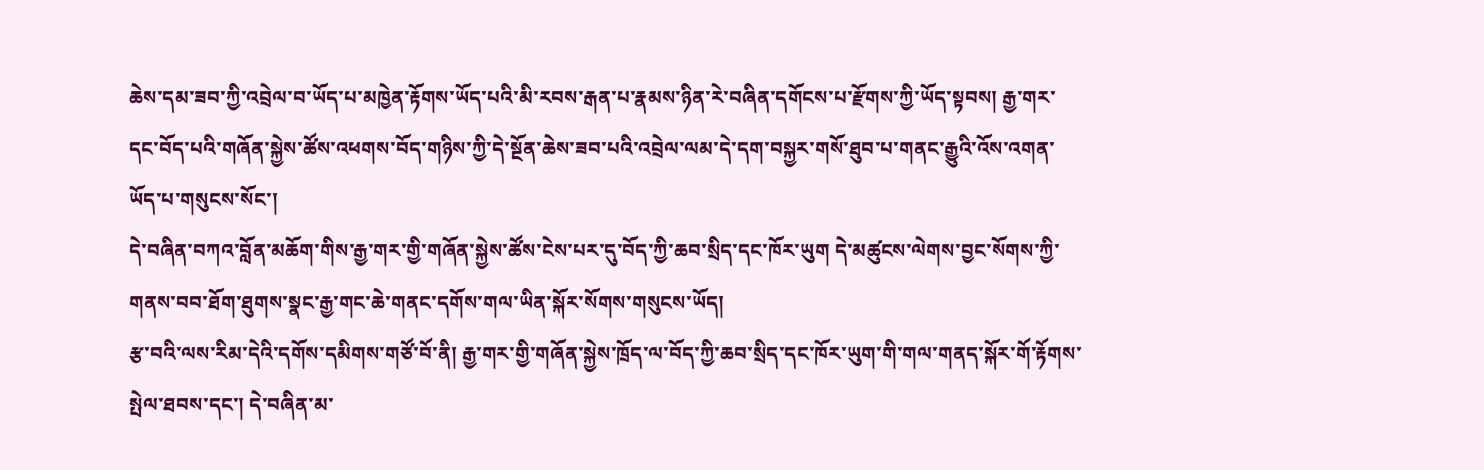ཆེས་དམ་ཟབ་ཀྱི་འབྲེལ་བ་ཡོད་པ་མཁྱེན་རྟོགས་ཡོད་པའི་མི་རབས་རྒན་པ་རྣམས་ཉིན་རེ་བཞིན་དགོངས་པ་རྫོགས་ཀྱི་ཡོད་སྟབས། རྒྱ་གར་དང་བོད་པའི་གཞོན་སྐྱེས་ཚོས་འཕགས་བོད་གཉིས་ཀྱི་དེ་སྔོན་ཆེས་ཟབ་པའི་འབྲེལ་ལམ་དེ་དག་བསྐྱར་གསོ་ཐུབ་པ་གནང་རྒྱུའི་འོས་འགན་ཡོད་པ་གསུངས་སོང་།
དེ་བཞིན་བཀའ་བློན་མཆོག་གིས་རྒྱ་གར་གྱི་གཞོན་སྐྱེས་ཚོས་ངེས་པར་དུ་བོད་ཀྱི་ཆབ་སྲིད་དང་ཁོར་ཡུག དེ་མཚུངས་ལེགས་བྱང་སོགས་ཀྱི་གནས་བབ་ཐོག་ཐུགས་སྣང་རྒྱ་གང་ཆེ་གནང་དགོས་གལ་ཡིན་སྐོར་སོགས་གསུངས་ཡོད།
རྩ་བའི་ལས་རིམ་དེའི་དགོས་དམིགས་གཙོ་བོ་ནི། རྒྱ་གར་གྱི་གཞོན་སྐྱེས་ཁྲོད་ལ་བོད་ཀྱི་ཆབ་སྲིད་དང་ཁོར་ཡུག་གི་གལ་གནད་སྐོར་གོ་རྟོགས་སྤེལ་ཐབས་དང་། དེ་བཞིན་མ་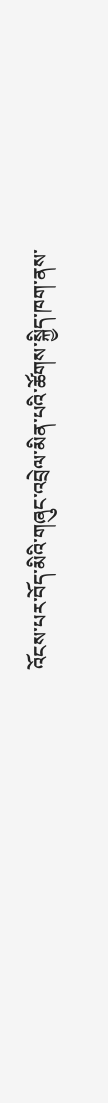འོངས་པར་བོད་མིའི་གཞུང་འབྲེལ་མིན་པའི་ཚོགས་སྐྱིད་ཁག་ནས་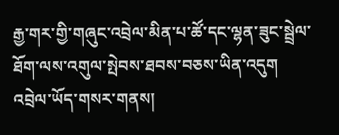རྒྱ་གར་གྱི་གཞུང་འབྲེལ་མིན་པ་ཚོ་དང་ལྷན་ཟུང་སྦྲེལ་ཐོག་ལས་འགུལ་སྤེབས་ཐབས་བཅས་ཡིན་འདུག
འབྲེལ་ཡོད་གསར་གནས།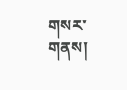གསར་གནས།